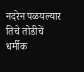नदरेन पळयल्यार तिचे तोडीचें धर्मीक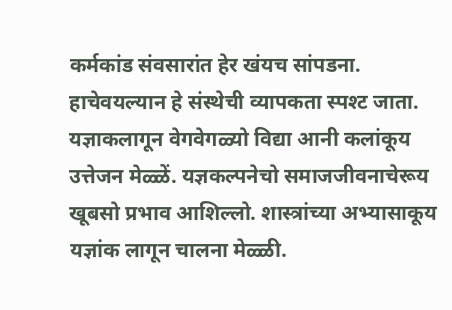कर्मकांड संवसारांत हेर खंयच सांपडना. हाचेवयल्यान हे संस्थेची व्यापकता स्पश्ट जाता. यज्ञाकलागून वेगवेगळ्यो विद्या आनी कलांकूय उत्तेजन मेळ्ळें. यज्ञकल्पनेचो समाजजीवनाचेरूय खूबसो प्रभाव आशिल्लो. शास्त्रांच्या अभ्यासाकूय यज्ञांक लागून चालना मेळ्ळी.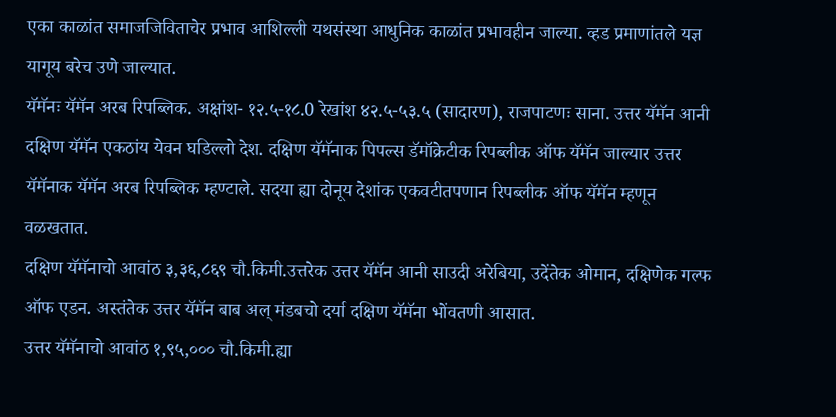एका काळांत समाजजिविताचेर प्रभाव आशिल्ली यथसंस्था आधुनिक काळांत प्रभावहीन जाल्या. व्हड प्रमाणांतले यज्ञ यागूय बरेच उणे जाल्यात.
यॅमॅनः यॅमॅन अरब रिपब्लिक. अक्षांश- १२.५-१८.0 रेखांश ४२.५-५३.५ (सादारण), राजपाटणः साना. उत्तर यॅमॅन आनी दक्षिण यॅमॅन एकठांय येवन घडिल्लो देश. दक्षिण यॅमॅनाक पिपल्स डॅमॉक्रेटीक रिपब्लीक ऑफ यॅमॅन जाल्यार उत्तर यॅमॅनाक यॅमॅन अरब रिपब्लिक म्हण्टाले. सदया ह्या दोनूय देशांक एकवटीतपणान रिपब्लीक ऑफ यॅमॅन म्हणून वळखतात.
दक्षिण यॅमॅनाचो आवांठ ३,३६,८६९ चौ.किमी.उत्तरेक उत्तर यॅमॅन आनी साउदी अरेबिया, उदेंतेक ओमान, दक्षिणेक गल्फ ऑफ एडन. अस्तंतेक उत्तर यॅमॅन बाब अल् मंडबचो दर्या दक्षिण यॅमॅना भोंवतणी आसात.
उत्तर यॅमॅनाचो आवांठ १,९५,००० चौ.किमी.ह्या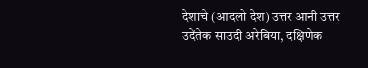देशाचे (आदलो देश) उत्तर आनी उत्तर उदेंतेक साउदी अरेबिया, दक्षिणेक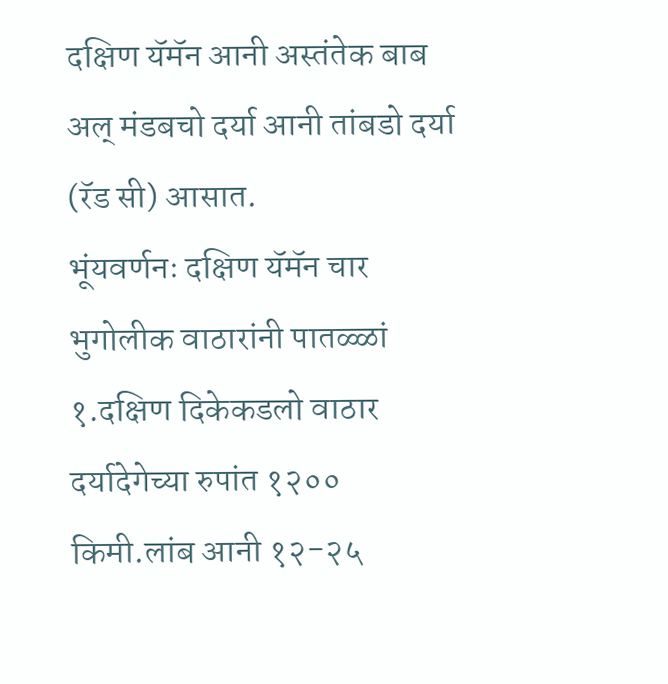दक्षिण यॅमॅन आनी अस्तंतेक बाब अल् मंडबचो दर्या आनी तांबडो दर्या (रॅड सी) आसात.
भूंयवर्णनः दक्षिण यॅमॅन चार भुगोलीक वाठारांनी पातळ्ळां १.दक्षिण दिकेकडलो वाठार दर्यादेगेच्या रुपांत १२०० किमी.लांब आनी १२-२५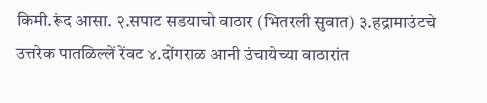किमी.रूंद आसा. २.सपाट सडयाचो वाठार (भितरली सुवात) ३.हद्रामाउंटचे उत्तरेक पातळिल्लें रेंवट ४.दोंगराळ आनी उंचायेच्या वाठारांत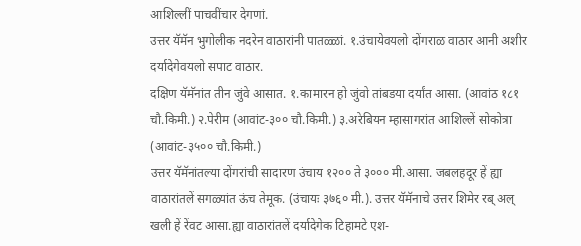आशिल्लीं पाचवींचार देगणां.
उत्तर यॅमॅन भुगोलीक नदरेन वाठारांनी पातळ्ळां. १.उंचायेवयलो दोंगराळ वाठार आनी अशीर दर्यादेगेवयलो सपाट वाठार.
दक्षिण यॅमॅनांत तीन जुंवे आसात. १.कामारन हो जुंवो तांबडया दर्यांत आसा. (आवांठ १८१ चौ.किमी.) २.पेरीम (आवांट-३०० चौ.किमी.) ३.अरेबियन म्हासागरांत आशिल्लें सोकोत्रा (आवांट-३५०० चौ.किमी.)
उत्तर यॅमॅनांतल्या दोंगरांची सादारण उंचाय १२०० ते ३००० मी.आसा. जबलहदूर हें ह्या वाठारांतलें सगळ्यांत ऊंच तेमूक. (उंचायः ३७६० मी.). उत्तर यॅमॅनाचे उत्तर शिमेर रब् अल् खली हें रेंवट आसा.ह्या वाठारांतलें दर्यादेगेक टिहामटे एश-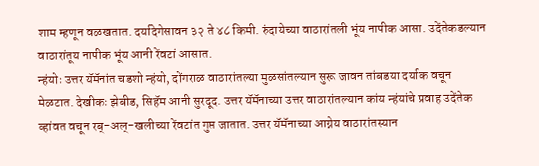शाम म्हणून वळखतात. दर्यादेगेसावन ३२ ते ४८ किमी. रुंदायेच्या वाठारांतली भूंय नापीक आसा. उदेंतेकडल्यान वाठारांतूय नापीक भूंय आनी रेंवटां आसात.
न्हंयोः उत्तर यॅमॅनांत चडशो न्हंयो, दोंगराळ वाठारांतल्या मुळसांतल्यान सुरू जावन तांबडया दर्याक वचून मेळटात. देखीकः झेबीड, सिहॅम आनी सुरदूद. उत्तर यॅमॅनाच्या उत्तर वाठारांतल्यान कांय न्हंयांचे प्रवाह उदेंतेक व्हांवत वचून रब्-अल्-खलीच्या रेंवटांत गुप्त जातात. उत्तर यॅमॅनाच्या आग्नेय वाठारांतस्यान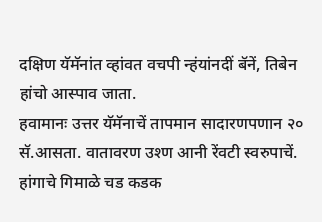दक्षिण यॅमॅनांत व्हांवत वचपी न्हंयांनदीं बॅनें, तिबेन हांचो आस्पाव जाता.
हवामानः उत्तर यॅमॅनाचें तापमान सादारणपणान २० सॅ.आसता. वातावरण उश्ण आनी रेंवटी स्वरुपाचें. हांगाचे गिमाळे चड कडक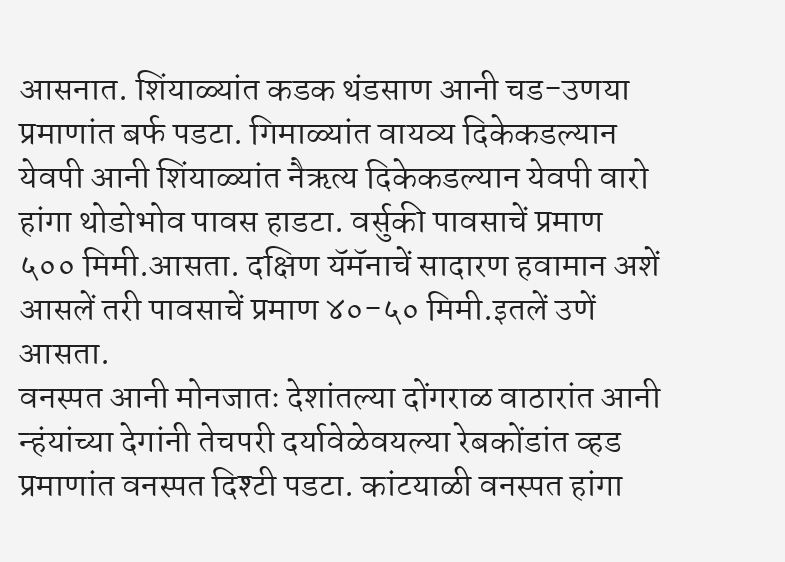आसनात. शिंयाळ्यांत कडक थंडसाण आनी चड-उणया प्रमाणांत बर्फ पडटा. गिमाळ्यांत वायव्य दिकेकडल्यान येवपी आनी शिंयाळ्यांत नैऋत्य दिकेकडल्यान येवपी वारो हांगा थोडोभोव पावस हाडटा. वर्सुकी पावसाचें प्रमाण ५०० मिमी.आसता. दक्षिण यॅमॅनाचें सादारण हवामान अशें आसलें तरी पावसाचें प्रमाण ४०-५० मिमी.इतलें उणें आसता.
वनस्पत आनी मोनजातः देशांतल्या दोंगराळ वाठारांत आनी न्हंयांच्या देगांनी तेचपरी दर्यावेळेवयल्या रेबकोंडांत व्हड प्रमाणांत वनस्पत दिश्टी पडटा. कांटयाळी वनस्पत हांगा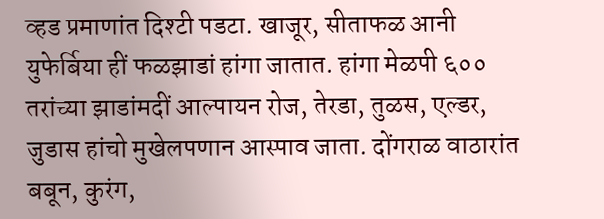व्हड प्रमाणांत दिश्टी पडटा. खाजूर, सीताफळ आनी युफेर्बिया हीं फळझाडां हांगा जातात. हांगा मेळपी ६०० तरांच्या झाडांमदीं आल्पायन रोज, तेरडा, तुळस, एल्डर, जुडास हांचो मुखेलपणान आस्पाव जाता. दोंगराळ वाठारांत बबून, कुरंग,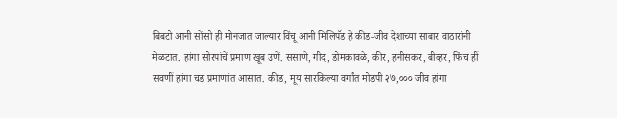बिबटो आनी सोंसो ही मोनजात जाल्यार विंचू आनी मिलिपॅड हे कीड-जीव देशाच्या साबार वाठारांनी मेळटात. हांगा सोरपांचें प्रमाण खूब उणें. ससाणे, गीद, डोमकावळे, कीर, हनीसकर, बीव्हर, फिंच हीं सवणीं हांगा चड प्रमाणांत आसात. कीड, मूय सारकिल्या वर्गांत मोडपी २७,००० जीव हांगा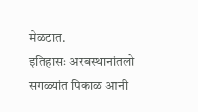मेळटात.
इतिहासः अरबस्थानांतलो सगळ्यांत पिकाळ आनी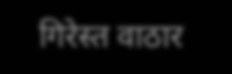गिरेस्त वाठार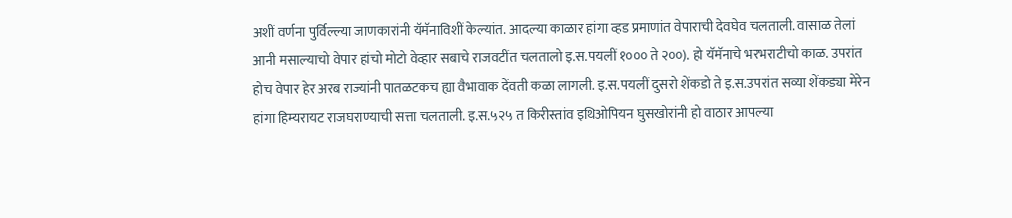अशीं वर्णना पुर्विल्ल्या जाणकारांनी यॅमॅनाविशीं केल्यांत. आदल्या काळार हांगा व्हड प्रमाणांत वेपाराची देवघेव चलताली. वासाळ तेलां आनी मसाल्याचो वेपार हांचो मोटो वेव्हार सबाचे राजवटींत चलतालो इ.स.पयलीं १००० ते २००). हो यॅमॅनाचे भरभराटीचो काळ. उपरांत होच वेपार हेर अरब राज्यांनी पातळटकच ह्या वैभावाक देंवती कळा लागली. इ.स.पयलीं दुसरो शेंकडो ते इ.स.उपरांत सव्या शेंकड्या मेरेन हांगा हिम्यरायट राजघराण्याची सत्ता चलताली. इ.स.५२५ त किरीस्तांव इथिओपियन घुसखोरांनी हो वाठार आपल्या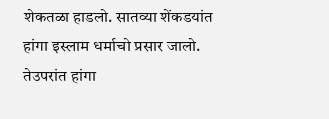शेकतळा हाडलो. सातव्या शेंकडयांत हांगा इस्लाम धर्माचो प्रसार जालो. तेउपरांत हांगा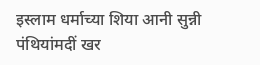इस्लाम धर्माच्या शिया आनी सुन्नी पंथियांमदीं खर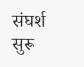संघर्श सुरू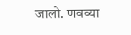जालो. णवव्या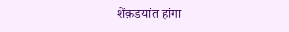शेंक़डयांत हांगा